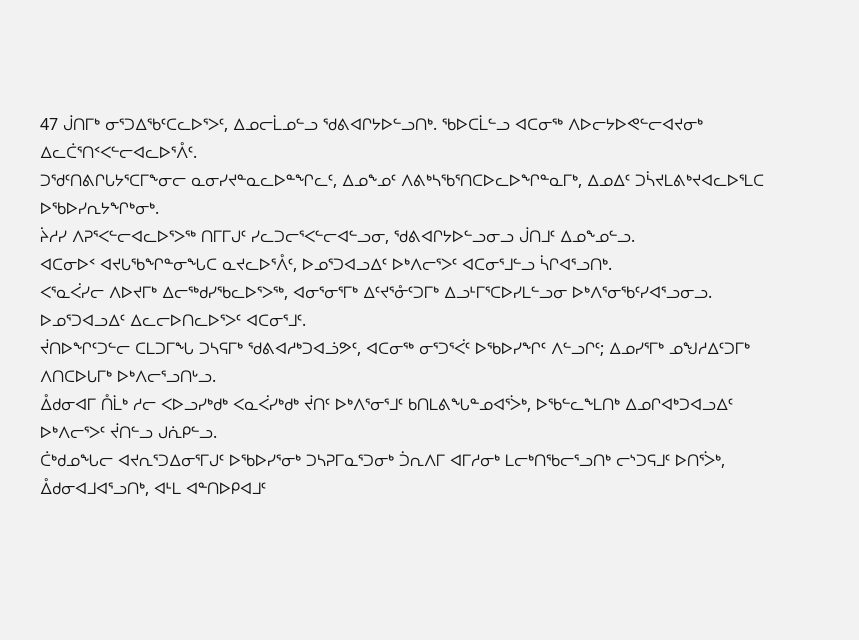47 ᒎᑎᒥᒃ ᓂᕐᑐᐃᖃᑦᑕᓚᐅᕐᐳᑦ, ᐃᓄᓕᒫᓄᓪᓗ ᖁᕕᐊᒋᔭᐅᓪᓗᑎᒃ. ᖃᐅᑕᒫᓪᓗ ᐊᑕᓂᖅ ᐱᐅᓕᔭᐅᕙᓪᓕᐊᔪᓂᒃ ᐃᓚᑖᕐᑎᑉᐸᓪᓕᐊᓚᐅᕐᐰᑦ.
ᑐᖁᑦᑎᕕᒋᒐᔭᕐᑕᒥᖕᓂᓕ ᓇᓂᓯᔪᓐᓇᓚᐅᓐᖏᓚᑦ, ᐃᓄᖕᓄᑦ ᐱᕕᒃᓴᖃᕐᑎᑕᐅᓚᐅᖏᓐᓇᒥᒃ, ᐃᓄᐃᑦ ᑐᓵᔪᒪᕕᒃᔪᐊᓚᐅᕐᒪᑕ ᐅᖃᐅᓯᕆᔭᖏᒃᓂᒃ.
ᔩᓱᓯ ᐱᕈᕐᐸᓪᓕᐊᓚᐅᕐᐳᖅ ᑎᒥᒥᒍᑦ ᓯᓚᑐᓕᕐᐸᓪᓕᐊᓪᓗᓂ, ᖁᕕᐊᒋᔭᐅᓪᓗᓂᓗ ᒎᑎᒧᑦ ᐃᓄᖕᓄᓪᓗ.
ᐊᑕᓂᐅᑉ ᐊᔪᒐᖃᖏᓐᓂᖓᑕ ᓇᔪᓚᐅᕐᐰᑦ, ᐅᓄᕐᑐᐊᓗᐃᑦ ᐅᒃᐱᓕᕐᐳᑦ ᐊᑕᓂᕐᒧᓪᓗ ᓵᒋᐊᕐᓗᑎᒃ.
ᐸᕐᓇᐹᓯᓕ ᐱᐅᔪᒥᒃ ᐃᓕᖅᑯᓯᖃᓚᐅᕐᐳᖅ, ᐊᓂᕐᓂᕐᒥᒃ ᐃᑦᔪᕐᓁᑦᑐᒥᒃ ᐃᓗᒻᒥᕐᑕᐅᓯᒪᓪᓗᓂ ᐅᒃᐱᕐᓂᖃᑦᓯᐊᕐᓗᓂᓗ. ᐅᓄᕐᑐᐊᓗᐃᑦ ᐃᓚᓕᐅᑎᓚᐅᕐᐳᑦ ᐊᑕᓂᕐᒧᑦ.
ᔫᑎᐅᖏᑦᑐᓪᓕ ᑕᒪᑐᒥᖓ ᑐᓴᕋᒥᒃ ᖁᕕᐊᓱᒃᑐᐊᓘᕗᑦ, ᐊᑕᓂᖅ ᓂᕐᑐᕐᐹᑦ ᐅᖃᐅᓯᖏᑦ ᐱᓪᓗᒋᑦ; ᐃᓄᓯᕐᒥᒃ ᓄᖑᓱᐃᑦᑐᒥᒃ ᐱᑎᑕᐅᒐᒥᒃ ᐅᒃᐱᓕᕐᓗᑎᒡᓗ.
ᐂᑯᓂᐊᒥ ᑍᒫᒃ ᓱᓕ ᐸᐅᓗᓯᒃᑯᒃ ᐸᓇᐹᓯᒃᑯᒃ ᔫᑎᑦ ᐅᒃᐱᕐᓂᕐᒧᑦ ᑲᑎᒪᕕᖓᓐᓄᐊᕐᐴᒃ, ᐅᖃᓪᓚᖕᒪᑎᒃ ᐃᓄᒋᐊᒃᑐᐊᓗᐃᑦ ᐅᒃᐱᓕᕐᐳᑦ ᔫᑎᓪᓗ ᒍᕇᑭᓪᓗ.
ᑖᒃᑯᓄᖓᓕ ᐊᔪᕆᕐᑐᐃᓂᕐᒥᒍᑦ ᐅᖃᐅᓯᕐᓂᒃ ᑐᓴᕈᒥᓇᕐᑐᓂᒃ ᑑᕆᐱᒥ ᐊᒥᓱᓂᒃ ᒪᓕᒃᑎᖃᓕᕐᓗᑎᒃ ᓕᔅᑐᕋᒧᑦ ᐅᑎᕐᐴᒃ, ᐂᑯᓂᐊᒧᐊᕐᓗᑎᒃ, ᐊᒻᒪ ᐊᓐᑎᐅᑭᐊᒧᑦ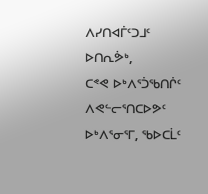ᐱᓯᑎᐊᒦᑦᑐᒧᑦ ᐅᑎᕆᕘᒃ,
ᑕᕝᕙ ᐅᒃᐱᕐᑑᖃᑎᒌᑦ ᐱᕙᓪᓕᕐᑎᑕᐅᕗᑦ ᐅᒃᐱᕐᓂᕐᒥ, ᖃᐅᑕᒫᑦ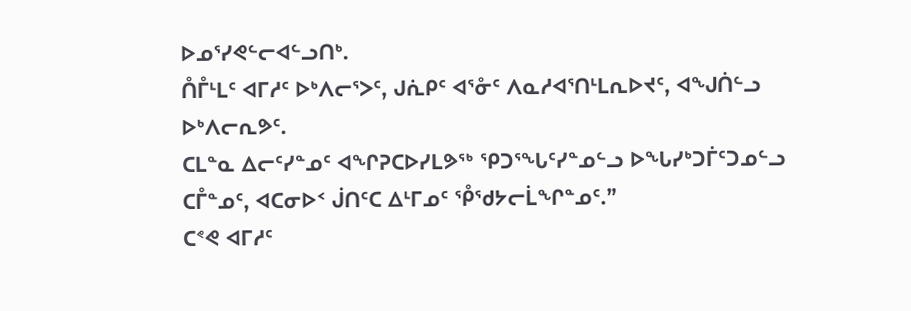ᐅᓄᕐᓯᕙᓪᓕᐊᓪᓗᑎᒃ.
ᑍᒤᒻᒪᑦ ᐊᒥᓱᑦ ᐅᒃᐱᓕᕐᐳᑦ, ᒍᕇᑭᑦ ᐊᕐᓁᑦ ᐱᓇᓱᐊᕐᑎᒻᒪᕆᐅᔪᑦ, ᐊᖑᑏᓪᓗ ᐅᒃᐱᓕᕆᕗᑦ.
ᑕᒪᓐᓇ ᐃᓕᑦᓯᓐᓄᑦ ᐊᖏᕈᑕᐅᓯᒪᕗᖅ ᕿᑐᕐᖓᑦᓯᓐᓄᓪᓗ ᐅᖓᓯᒃᑐᒦᑦᑐᓄᓪᓗ ᑕᒤᓐᓄᑦ, ᐊᑕᓂᐅᑉ ᒎᑎᑦᑕ ᐃᒻᒥᓄᑦ ᕾᖁᔭᓕᒫᖏᓐᓄᑦ.”
ᑕᕝᕙ ᐊᒥᓱᑦ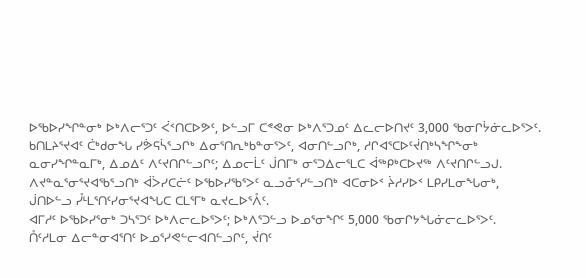ᐅᖃᐅᓯᖏᓐᓂᒃ ᐅᒃᐱᓕᕐᑐᑦ ᐹᑉᑎᑕᐅᕗᑦ, ᐅᓪᓗᒥ ᑕᕝᕙᓂ ᐅᒃᐱᕐᑐᓄᑦ ᐃᓚᓕᐅᑎᔪᑦ 3,000 ᖃᓂᒋᔮᓃᓚᐅᕐᐳᑦ.
ᑲᑎᒪᔨᕐᔪᐊᑦ ᑖᒃᑯᓂᖓ ᓯᕘᕋᓵᕐᓗᒋᒃ ᐃᓂᕐᑎᕆᒃᑲᓐᓂᕐᐳᑦ, ᐊᓂᑎᓪᓗᒋᒃ, ᓱᒋᐊᕐᑕᐅᑦᔫᑎᒃᓴᖏᖕᓂᒃ ᓇᓂᓯᖏᓐᓇᒥᒃ, ᐃᓄᐃᑦ ᐱᑦᔪᑎᒋᓪᓗᒋᑦ; ᐃᓄᓕᒫᑦ ᒎᑎᒥᒃ ᓂᕐᑐᐃᓕᕐᒪᑕ ᐋᖅᑭᒃᑕᐅᔪᖅ ᐱᑦᔪᑎᒋᓪᓗᒍ.
ᐱᔪᓐᓇᕐᓂᕐᔪᐊᖃᕐᓗᑎᒃ ᐋᐴᓯᑕᓖᑦ ᐅᖃᐅᓯᖃᕐᐳᑦ ᓇᓗᓁᕐᓯᓪᓗᑎᒃ ᐊᑕᓂᐅᑉ ᔩᓱᓯᐅᑉ ᒪᑭᓯᒪᓂᖓᓂᒃ, ᒎᑎᐅᓪᓗ ᓮᒻᒪᕐᑎᑦᓯᓂᕐᔪᐊᖓᑕ ᑕᒪᕐᒥᒃ ᓇᔪᓚᐅᕐᐰᑦ.
ᐊᒥᓱᑦ ᐅᖃᐅᓯᕐᓂᒃ ᑐᓴᕐᑐᑦ ᐅᒃᐱᓕᓚᐅᕐᐳᑦ; ᐅᒃᐱᕐᑐᓪᓗ ᐅᓄᕐᓂᖏᑦ 5,000 ᖃᓂᒋᔭᖓᓃᓕᓚᐅᕐᐳᑦ.
ᑍᑦᓱᒪᓂ ᐃᓕᓐᓂᐊᕐᑎᑦ ᐅᓄᕐᓯᕙᓪᓕᐊᑎᓪᓗᒋᑦ, ᔫᑎᑦ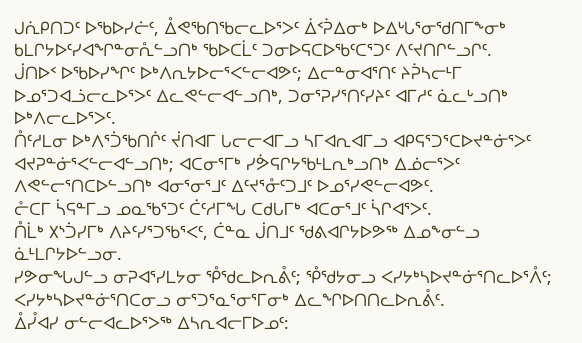ᒍᕇᑭᑎᑐᑦ ᐅᖃᐅᓯᓖᑦ, ᐂᕙᖃᑎᖃᓕᓚᐅᕐᐳᑦ ᐄᑉᕉᐃᓂᒃ ᐅᐃᒡᒐᕐᓂᖁᑎᒥᖕᓂᒃ ᑲᒪᒋᔭᐅᑦᓯᐊᖏᓐᓂᕅᓪᓗᑎᒃ ᖃᐅᑕᒫᑦ ᑐᓂᐅᕋᑕᐅᖃᑦᑕᕐᑐᑦ ᐱᑦᔪᑎᒋᓪᓗᒋᑦ.
ᒎᑎᐅᑉ ᐅᖃᐅᓯᖏᑦ ᐅᒃᐱᕆᔭᐅᓕᕐᐸᓪᓕᐊᕗᑦ; ᐃᓕᓐᓂᐊᕐᑎᑦ ᔨᕉᓴᓕᒻᒥ ᐅᓄᕐᑐᐊᓘᓕᓚᐅᕐᐳᑦ ᐃᓚᕙᓪᓕᐊᓪᓗᑎᒃ, ᑐᓂᕐᕈᓯᕐᑎᑦᓯᔨᑦ ᐊᒥᓱᑦ ᓈᓚᒡᓗᑎᒃ ᐅᒃᐱᓕᓚᐅᕐᐳᑦ.
ᑍᑦᓱᒪᓂ ᐅᒃᐱᕐᑑᖃᑎᒌᑦ ᔫᑎᐊᒥ ᒐᓕᓕᐊᒥᓗ ᓴᒥᐊᕆᐊᒥᓗ ᐊᑭᕋᕐᑐᕐᑕᐅᔪᓐᓃᕐᐳᑦ ᐊᔪᕈᓐᓃᕐᐸᓪᓕᐊᓪᓗᑎᒃ; ᐊᑕᓂᕐᒥᒃ ᓯᕘᕋᒋᔭᖃᒻᒪᕆᒃᓗᑎᒃ ᐃᓅᓕᕐᐳᑦ ᐱᕙᓪᓕᕐᑎᑕᐅᓪᓗᑎᒃ ᐊᓂᕐᓂᕐᒧᑦ ᐃᑦᔪᕐᓁᑦᑐᒧᑦ ᐅᓄᕐᓯᕙᓪᓕᐊᕗᑦ.
ᓔᑕᒥ ᓵᕋᓐᒥᓗ ᓄᓇᖃᕐᑐᑦ ᑖᑦᓱᒥᖓ ᑕᑯᒐᒥᒃ ᐊᑕᓂᕐᒧᑦ ᓵᒋᐊᕐᐳᑦ.
ᑍᒫᒃ ᙭ᔅᑑᓯᒥᒃ ᐱᔨᑦᓯᕐᑐᖃᕐᐸᑦ, ᑖᓐᓇ ᒎᑎᒧᑦ ᖁᕕᐊᒋᔭᐅᕗᖅ ᐃᓄᖕᓂᓪᓗ ᓈᒻᒪᒋᔭᐅᓪᓗᓂ.
ᓯᕗᓂᖓᒍᓪᓗ ᓂᕈᐊᕐᓯᒪᔭᓂ ᕾᖁᓚᐅᕆᕔᑦ; ᕾᖁᔭᓂᓗ ᐸᓯᔭᒃᓴᐅᔪᓐᓃᕐᑎᓚᐅᕐᐰᑦ; ᐸᓯᔭᒃᓴᐅᔪᓐᓃᕐᑎᑕᓂᓗ ᓂᕐᑐᕐᓇᕐᓂᕐᒥᓂᒃ ᐃᓚᖏᐅᑎᑎᓚᐅᕆᕔᑦ.
ᐂᓮᐊᓯ ᓂᓪᓕᐊᓚᐅᕐᐳᖅ ᐃᓴᕆᐊᓕᒥᐅᓄᑦ: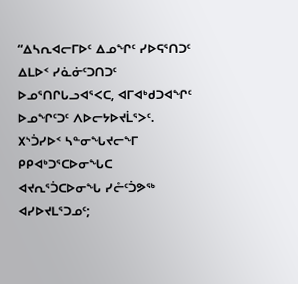“ᐃᓴᕆᐊᓕᒥᐅᑦ ᐃᓄᖏᑦ ᓯᐅᕋᕐᑎᑐᑦ ᐃᒪᐅᑉ ᓯᓈᓃᑦᑐᑎᑐᑦ ᐅᓄᕐᑎᒋᒐᓗᐊᕐᐸᑕ, ᐊᒥᐊᒃᑯᑐᐊᖏᑦ ᐅᓄᖏᑦᑐᑦ ᐱᐅᓕᔭᐅᔪᒫᕐᐳᑦ.
᙭ᔅᑑᓯᐅᑉ ᓴᓐᓂᖓᔪᓕᖕᒥ ᑭᑭᐊᒃᑐᕐᑕᐅᓂᖓᑕ ᐊᔪᕆᕐᑑᑕᐅᓂᖓ ᓯᓔᑦᑑᕗᖅ ᐊᓯᐅᔪᒪᕐᑐᓄᑦ;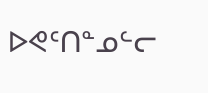ᐅᕙᑦᑎᓐᓄᓪᓕ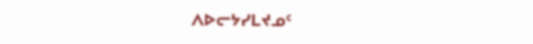ᐱᐅᓕᔭᓯᒪᔪᓄᑦ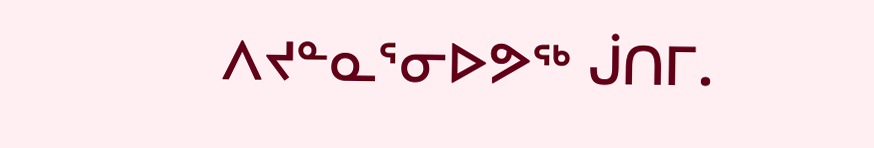ᐱᔪᓐᓇᕐᓂᐅᕗᖅ ᒎᑎᒥ.